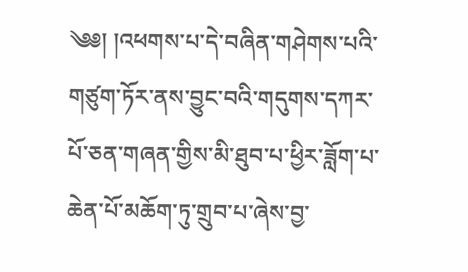༄༅། །འཕགས་པ་དེ་བཞིན་གཤེགས་པའི་གཙུག་ཏོར་ནས་བྱུང་བའི་གདུགས་དཀར་པོ་ཅན་གཞན་གྱིས་མི་ཐུབ་པ་ཕྱིར་ཟློག་པ་ཆེན་པོ་མཆོག་ཏུ་གྲུབ་པ་ཞེས་བྱ་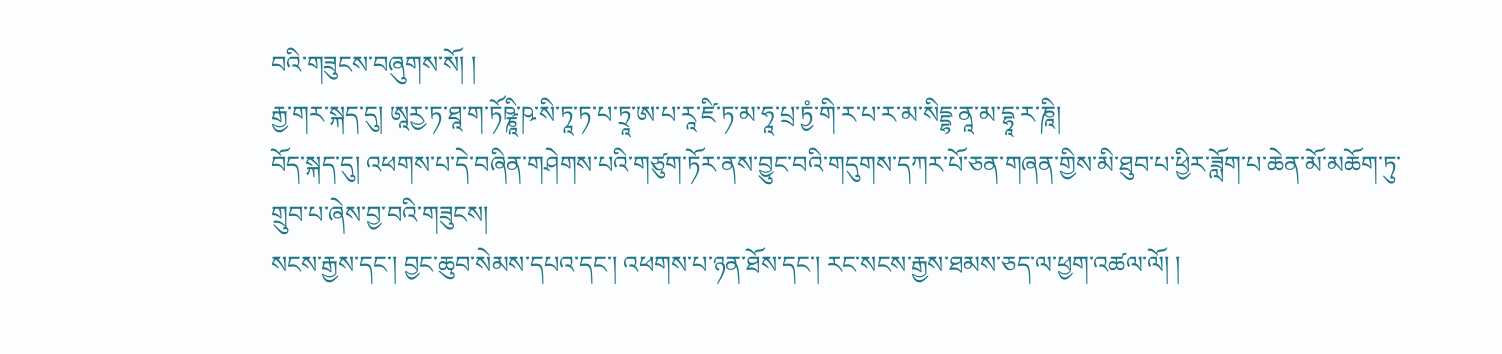བའི་གཟུངས་བཞུགས་སོ། །
རྒྱ་གར་སྐད་དུ། ཨཱརྱ་ཏ་ཐཱ་ག་ཏོཥྞཱི་ཥ་སི་ཏཱ་ཏ་པ་ཏྲཱ་ཨ་པ་རཱ་ཛི་ཏ་མ་ཧཱ་པྲ་ཏྱཾ་གི་ར་པ་ར་མ་སིདྡྷ་ནཱ་མ་དྷཱ་ར་ཎཱི།
བོད་སྐད་དུ། འཕགས་པ་དེ་བཞིན་གཤེགས་པའི་གཙུག་ཏོར་ནས་བྱུང་བའི་གདུགས་དཀར་པོ་ཅན་གཞན་གྱིས་མི་ཐུབ་པ་ཕྱིར་ཟློག་པ་ཆེན་མོ་མཆོག་ཏུ་གྲུབ་པ་ཞེས་བྱ་བའི་གཟུངས།
སངས་རྒྱས་དང་། བྱང་ཆུབ་སེམས་དཔའ་དང་། འཕགས་པ་ཉན་ཐོས་དང་། རང་སངས་རྒྱས་ཐམས་ཅད་ལ་ཕྱག་འཚལ་ལོ། །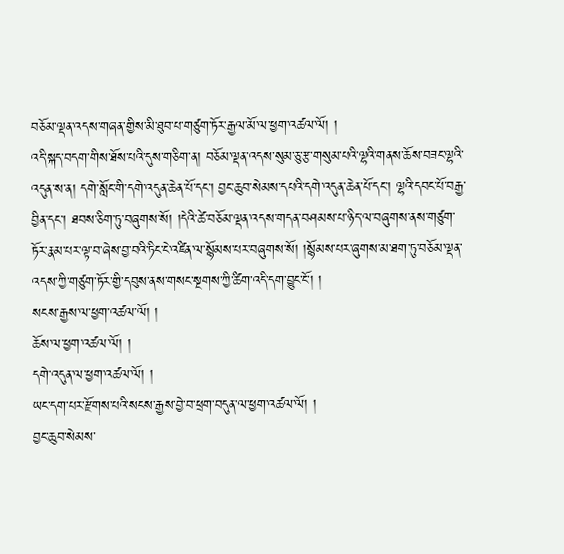བཅོམ་ལྡན་འདས་གཞན་གྱིས་མི་ཐུབ་པ་གཙུག་ཏོར་རྒྱལ་མོ་ལ་ཕྱག་འཚལ་ལོ། །
འདི་སྐད་བདག་གིས་ཐོས་པའི་དུས་གཅིག་ན། བཅོམ་ལྡན་འདས་སུམ་ཅུ་རྩ་གསུམ་པའི་ལྷའི་གནས་ཆོས་བཟང་ལྷའི་འདུན་ས་ན། དགེ་སློང་གི་དགེ་འདུན་ཆེན་པོ་དང་། བྱང་ཆུབ་སེམས་དཔའི་དགེ་འདུན་ཆེན་པོ་དང་། ལྷའི་དབང་པོ་བརྒྱ་བྱིན་དང་། ཐབས་ཅིག་ཏུ་བཞུགས་སོ། །དེའི་ཚེ་བཅོམ་ལྡན་འདས་གདན་བཤམས་པ་ཉིད་ལ་བཞུགས་ནས་གཙུག་ཏོར་རྣམ་པར་ལྟ་བ་ཞེས་བྱ་བའི་ཏིང་ངེ་འཛིན་ལ་སྙོམས་པར་བཞུགས་སོ། །སྙོམས་པར་ཞུགས་མ་ཐག་ཏུ་བཅོམ་ལྡན་འདས་ཀྱི་གཙུག་ཏོར་གྱི་དབུས་ནས་གསང་སྔགས་ཀྱི་ཚིག་འདི་དག་བྱུང་ངོ་། །
སངས་རྒྱས་ལ་ཕྱག་འཚལ་ལོ། །
ཆོས་ལ་ཕྱག་འཚལ་ལོ། །
དགེ་འདུན་ལ་ཕྱག་འཚལ་ལོ། །
ཡང་དག་པར་རྫོགས་པའི་སངས་རྒྱས་བྱེ་བ་ཕྲག་བདུན་ལ་ཕྱག་འཚལ་ལོ། །
བྱང་ཆུབ་སེམས་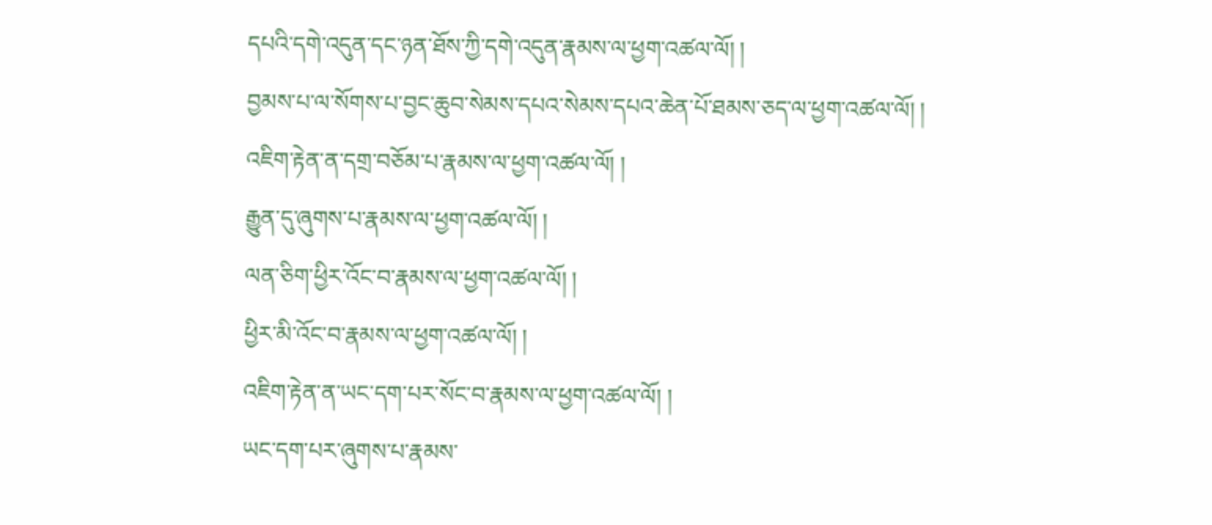དཔའི་དགེ་འདུན་དང་ཉན་ཐོས་ཀྱི་དགེ་འདུན་རྣམས་ལ་ཕྱག་འཚལ་ལོ། །
བྱམས་པ་ལ་སོགས་པ་བྱང་ཆུབ་སེམས་དཔའ་སེམས་དཔའ་ཆེན་པོ་ཐམས་ཅད་ལ་ཕྱག་འཚལ་ལོ། །
འཇིག་རྟེན་ན་དགྲ་བཅོམ་པ་རྣམས་ལ་ཕྱག་འཚལ་ལོ། །
རྒྱུན་དུ་ཞུགས་པ་རྣམས་ལ་ཕྱག་འཚལ་ལོ། །
ལན་ཅིག་ཕྱིར་འོང་བ་རྣམས་ལ་ཕྱག་འཚལ་ལོ། །
ཕྱིར་མི་འོང་བ་རྣམས་ལ་ཕྱག་འཚལ་ལོ། །
འཇིག་རྟེན་ན་ཡང་དག་པར་སོང་བ་རྣམས་ལ་ཕྱག་འཚལ་ལོ། །
ཡང་དག་པར་ཞུགས་པ་རྣམས་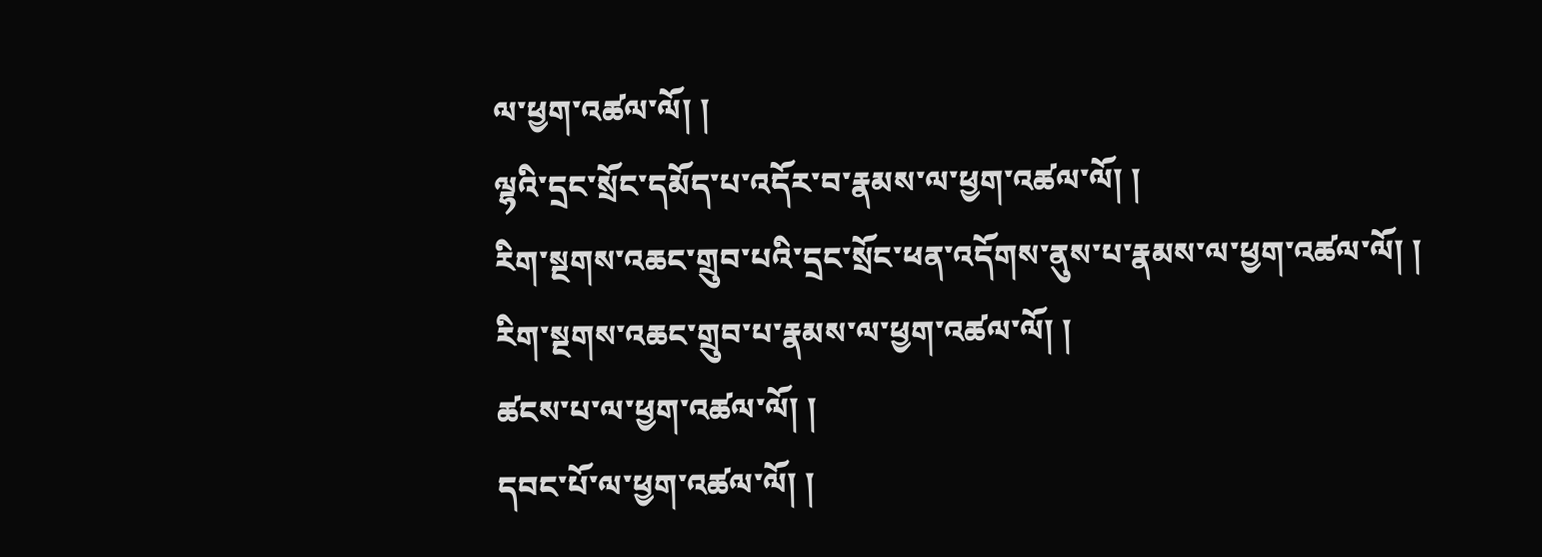ལ་ཕྱག་འཚལ་ལོ། །
ལྷའི་དྲང་སྲོང་དམོད་པ་འདོར་བ་རྣམས་ལ་ཕྱག་འཚལ་ལོ། །
རིག་སྔགས་འཆང་གྲུབ་པའི་དྲང་སྲོང་ཕན་འདོགས་ནུས་པ་རྣམས་ལ་ཕྱག་འཚལ་ལོ། །
རིག་སྔགས་འཆང་གྲུབ་པ་རྣམས་ལ་ཕྱག་འཚལ་ལོ། །
ཚངས་པ་ལ་ཕྱག་འཚལ་ལོ། །
དབང་པོ་ལ་ཕྱག་འཚལ་ལོ། །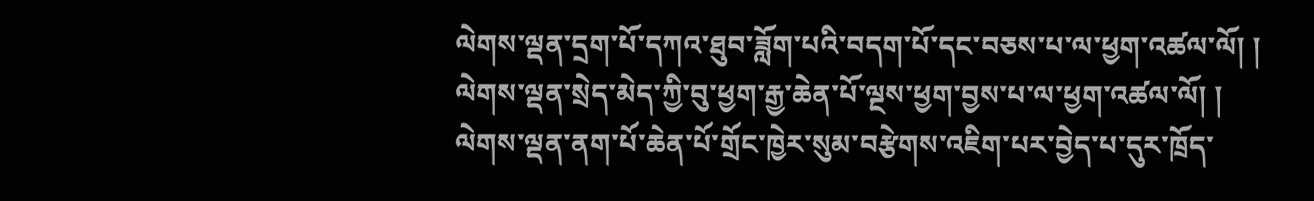ལེགས་ལྡན་དྲག་པོ་དཀའ་ཐུབ་ཟློག་པའི་བདག་པོ་དང་བཅས་པ་ལ་ཕྱག་འཚལ་ལོ། །
ལེགས་ལྡན་སྲེད་མེད་ཀྱི་བུ་ཕྱག་རྒྱ་ཆེན་པོ་ལྔས་ཕྱག་བྱས་པ་ལ་ཕྱག་འཚལ་ལོ། །
ལེགས་ལྡན་ནག་པོ་ཆེན་པོ་གྲོང་ཁྱེར་སུམ་བརྩེགས་འཇིག་པར་བྱེད་པ་དུར་ཁྲོད་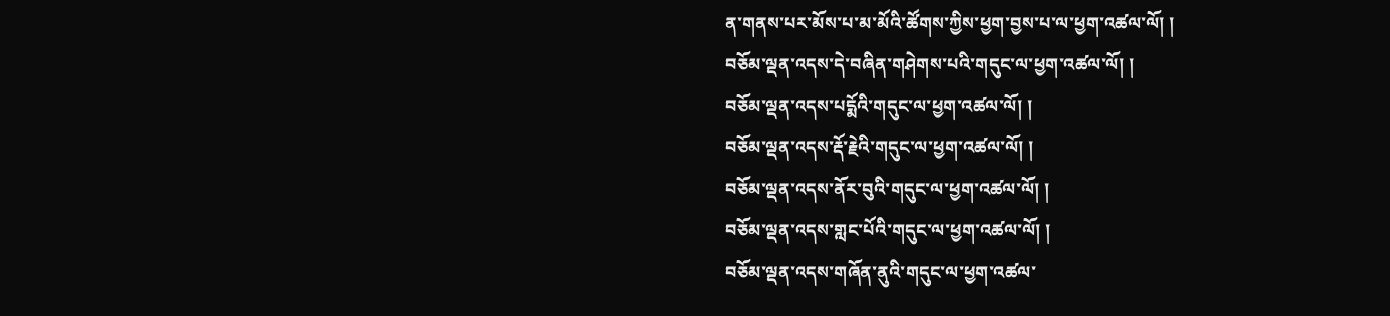ན་གནས་པར་མོས་པ་མ་མོའི་ཚོགས་ཀྱིས་ཕྱག་བྱས་པ་ལ་ཕྱག་འཚལ་ལོ། །
བཅོམ་ལྡན་འདས་དེ་བཞིན་གཤེགས་པའི་གདུང་ལ་ཕྱག་འཚལ་ལོ། །
བཅོམ་ལྡན་འདས་པདྨོའི་གདུང་ལ་ཕྱག་འཚལ་ལོ། །
བཅོམ་ལྡན་འདས་རྡོ་རྗེའི་གདུང་ལ་ཕྱག་འཚལ་ལོ། །
བཅོམ་ལྡན་འདས་ནོར་བུའི་གདུང་ལ་ཕྱག་འཚལ་ལོ། །
བཅོམ་ལྡན་འདས་གླང་པོའི་གདུང་ལ་ཕྱག་འཚལ་ལོ། །
བཅོམ་ལྡན་འདས་གཞོན་ནུའི་གདུང་ལ་ཕྱག་འཚལ་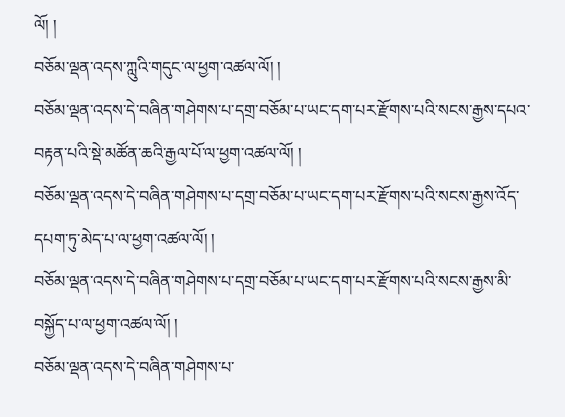ལོ། །
བཅོམ་ལྡན་འདས་ཀླུའི་གདུང་ལ་ཕྱག་འཚལ་ལོ། །
བཅོམ་ལྡན་འདས་དེ་བཞིན་གཤེགས་པ་དགྲ་བཅོམ་པ་ཡང་དག་པར་རྫོགས་པའི་སངས་རྒྱས་དཔའ་བརྟན་པའི་སྡེ་མཚོན་ཆའི་རྒྱལ་པོ་ལ་ཕྱག་འཚལ་ལོ། །
བཅོམ་ལྡན་འདས་དེ་བཞིན་གཤེགས་པ་དགྲ་བཅོམ་པ་ཡང་དག་པར་རྫོགས་པའི་སངས་རྒྱས་འོད་དཔག་ཏུ་མེད་པ་ལ་ཕྱག་འཚལ་ལོ། །
བཅོམ་ལྡན་འདས་དེ་བཞིན་གཤེགས་པ་དགྲ་བཅོམ་པ་ཡང་དག་པར་རྫོགས་པའི་སངས་རྒྱས་མི་བསྐྱོད་པ་ལ་ཕྱག་འཚལ་ལོ། །
བཅོམ་ལྡན་འདས་དེ་བཞིན་གཤེགས་པ་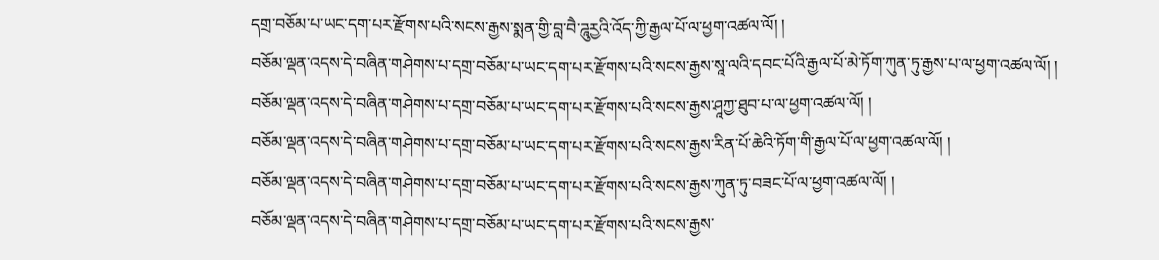དགྲ་བཅོམ་པ་ཡང་དག་པར་རྫོགས་པའི་སངས་རྒྱས་སྨན་གྱི་བླ་བཻ་ཌཱུརྱའི་འོད་ཀྱི་རྒྱལ་པོ་ལ་ཕྱག་འཚལ་ལོ། །
བཅོམ་ལྡན་འདས་དེ་བཞིན་གཤེགས་པ་དགྲ་བཅོམ་པ་ཡང་དག་པར་རྫོགས་པའི་སངས་རྒྱས་སཱ་ལའི་དབང་པོའི་རྒྱལ་པོ་མེ་ཏོག་ཀུན་ཏུ་རྒྱས་པ་ལ་ཕྱག་འཚལ་ལོ། །
བཅོམ་ལྡན་འདས་དེ་བཞིན་གཤེགས་པ་དགྲ་བཅོམ་པ་ཡང་དག་པར་རྫོགས་པའི་སངས་རྒྱས་ཤཱཀྱ་ཐུབ་པ་ལ་ཕྱག་འཚལ་ལོ། །
བཅོམ་ལྡན་འདས་དེ་བཞིན་གཤེགས་པ་དགྲ་བཅོམ་པ་ཡང་དག་པར་རྫོགས་པའི་སངས་རྒྱས་རིན་པོ་ཆེའི་ཏོག་གི་རྒྱལ་པོ་ལ་ཕྱག་འཚལ་ལོ། །
བཅོམ་ལྡན་འདས་དེ་བཞིན་གཤེགས་པ་དགྲ་བཅོམ་པ་ཡང་དག་པར་རྫོགས་པའི་སངས་རྒྱས་ཀུན་ཏུ་བཟང་པོ་ལ་ཕྱག་འཚལ་ལོ། །
བཅོམ་ལྡན་འདས་དེ་བཞིན་གཤེགས་པ་དགྲ་བཅོམ་པ་ཡང་དག་པར་རྫོགས་པའི་སངས་རྒྱས་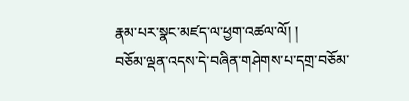རྣམ་པར་སྣང་མཛད་ལ་ཕྱག་འཚལ་ལོ། །
བཅོམ་ལྡན་འདས་དེ་བཞིན་གཤེགས་པ་དགྲ་བཅོམ་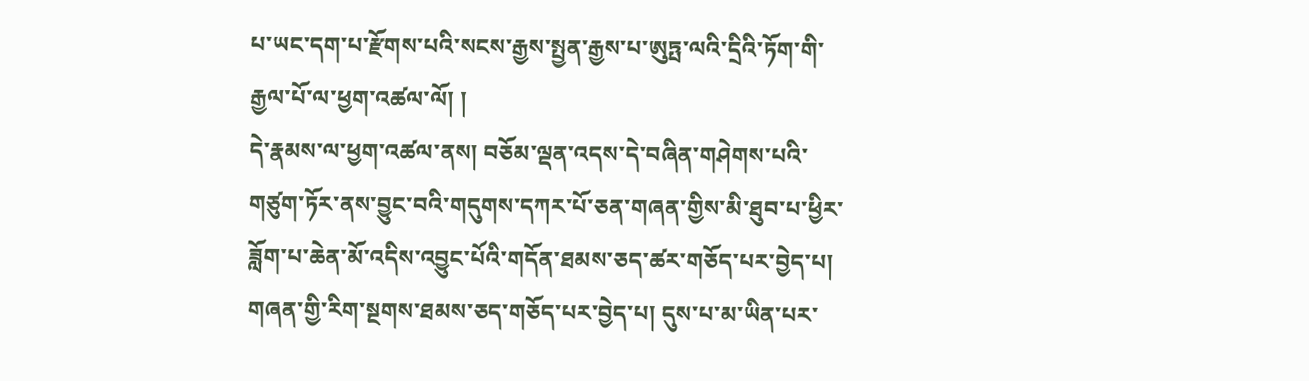པ་ཡང་དག་པ་རྫོགས་པའི་སངས་རྒྱས་སྤྱན་རྒྱས་པ་ཨུཏྤ་ལའི་དྲིའི་ཏོག་གི་རྒྱལ་པོ་ལ་ཕྱག་འཚལ་ལོ། །
དེ་རྣམས་ལ་ཕྱག་འཚལ་ནས། བཅོམ་ལྡན་འདས་དེ་བཞིན་གཤེགས་པའི་གཙུག་ཏོར་ནས་བྱུང་བའི་གདུགས་དཀར་པོ་ཅན་གཞན་གྱིས་མི་ཐུབ་པ་ཕྱིར་ཟློག་པ་ཆེན་མོ་འདིས་འབྱུང་པོའི་གདོན་ཐམས་ཅད་ཚར་གཅོད་པར་བྱེད་པ། གཞན་གྱི་རིག་སྔགས་ཐམས་ཅད་གཅོད་པར་བྱེད་པ། དུས་པ་མ་ཡིན་པར་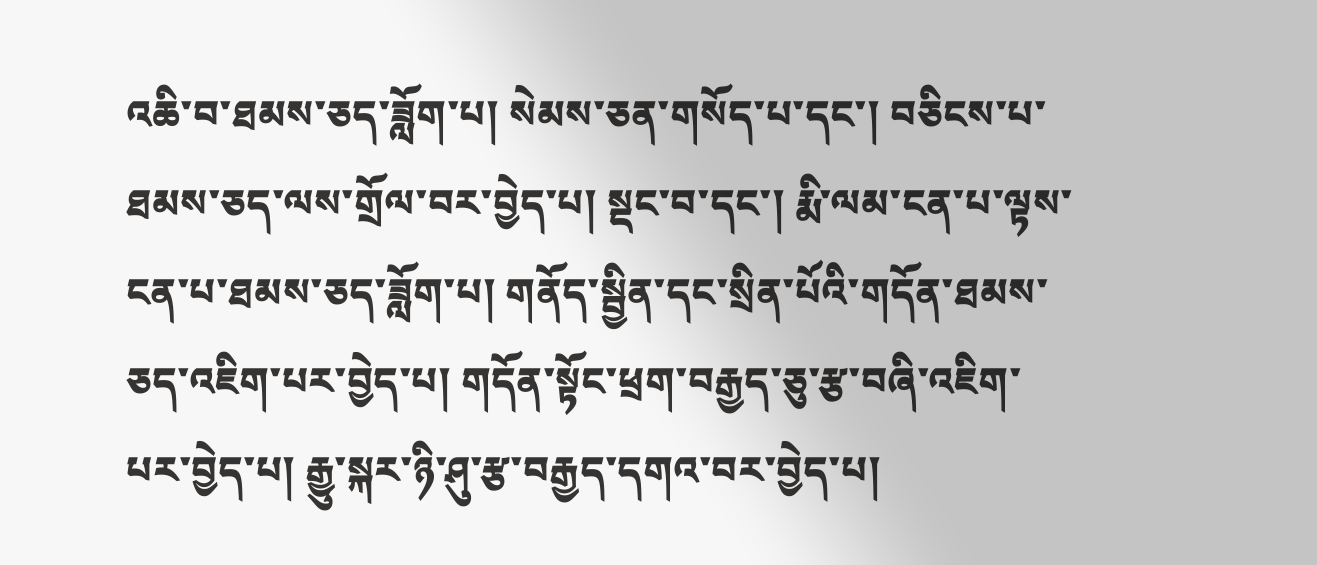འཆི་བ་ཐམས་ཅད་ཟློག་པ། སེམས་ཅན་གསོད་པ་དང་། བཅིངས་པ་ཐམས་ཅད་ལས་གྲོལ་བར་བྱེད་པ། སྡང་བ་དང་། རྨི་ལམ་ངན་པ་ལྟས་ངན་པ་ཐམས་ཅད་ཟློག་པ། གནོད་སྦྱིན་དང་སྲིན་པོའི་གདོན་ཐམས་ཅད་འཇིག་པར་བྱེད་པ། གདོན་སྟོང་ཕྲག་བརྒྱད་ཅུ་རྩ་བཞི་འཇིག་པར་བྱེད་པ། རྒྱུ་སྐར་ཉི་ཤུ་རྩ་བརྒྱད་དགའ་བར་བྱེད་པ།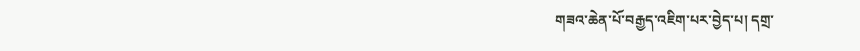གཟའ་ཆེན་པོ་བརྒྱད་འཇིག་པར་བྱེད་པ། དགྲ་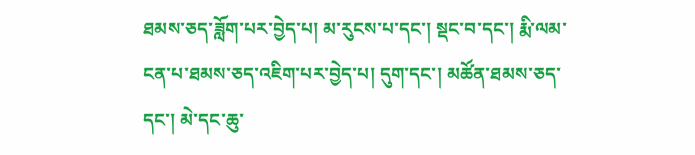ཐམས་ཅད་ཟློག་པར་བྱེད་པ། མ་རུངས་པ་དང་། སྡང་བ་དང་། རྨི་ལམ་ངན་པ་ཐམས་ཅད་འཇིག་པར་བྱེད་པ། དུག་དང་། མཚོན་ཐམས་ཅད་དང་། མེ་དང་ཆུ་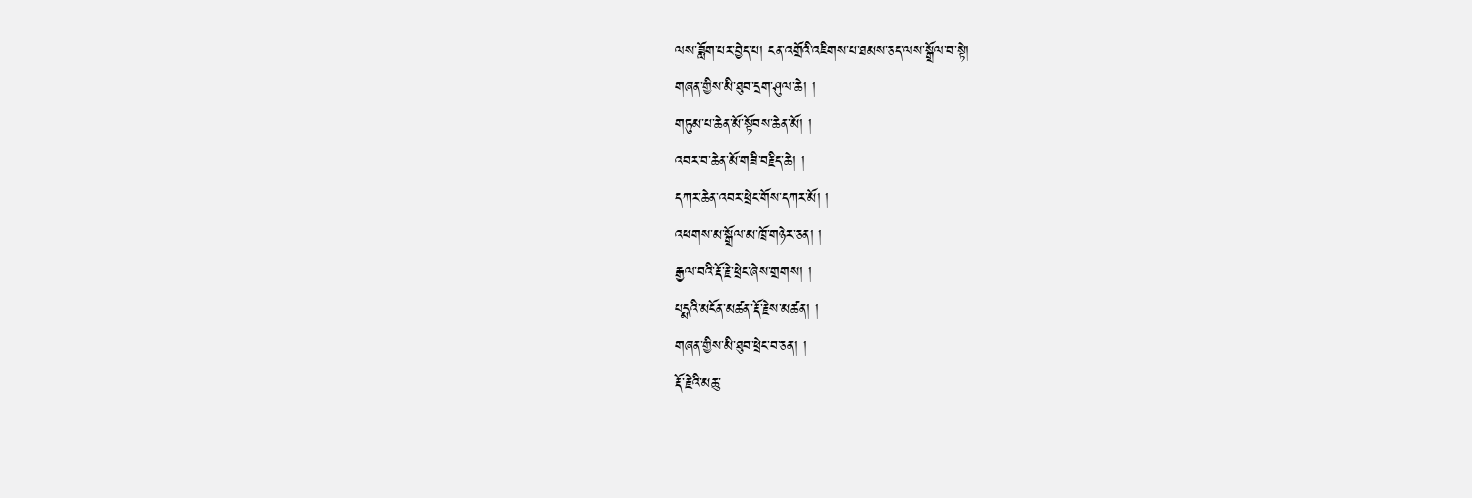ལས་ཟློག་པར་བྱེད་པ། ངན་འགྲོའི་འཇིགས་པ་ཐམས་ཅད་ལས་སྒྲོལ་བ་སྟེ།
གཞན་གྱིས་མི་ཐུབ་དྲག་ཤུལ་ཆེ། །
གཏུམ་པ་ཆེན་མོ་སྟོབས་ཆེན་མོ། །
འབར་བ་ཆེན་མོ་གཟི་བརྗིད་ཆེ། །
དཀར་ཆེན་འབར་ཕྲེང་གོས་དཀར་མོ། །
འཕགས་མ་སྒྲོལ་མ་ཁྲོ་གཉེར་ཅན། །
རྒྱལ་བའི་རྡོ་རྗེ་ཕྲེང་ཞེས་གྲགས། །
པདྨའི་མངོན་མཚན་རྡོ་རྗེས་མཚན། །
གཞན་གྱིས་མི་ཐུབ་ཕྲེང་བ་ཅན། །
རྡོ་རྗེའི་མཆུ་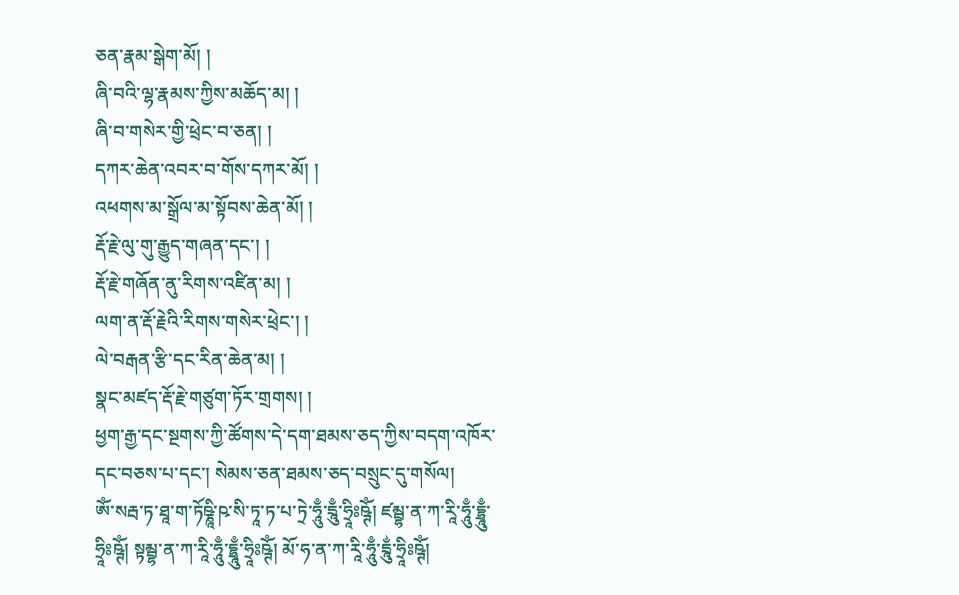ཅན་རྣམ་སྒེག་མོ། །
ཞི་བའི་ལྷ་རྣམས་ཀྱིས་མཆོད་མ། །
ཞི་བ་གསེར་གྱི་ཕྲེང་བ་ཅན། །
དཀར་ཆེན་འབར་བ་གོས་དཀར་མོ། །
འཕགས་མ་སྒྲོལ་མ་སྟོབས་ཆེན་མོ། །
རྡོ་རྗེ་ལུ་གུ་རྒྱུད་གཞན་དང་། །
རྡོ་རྗེ་གཞོན་ནུ་རིགས་འཛིན་མ། །
ལག་ན་རྡོ་རྗེའི་རིགས་གསེར་ཕྲེང་། །
ལེ་བརྒན་རྩི་དང་རིན་ཆེན་མ། །
སྣང་མཛད་རྡོ་རྗེ་གཙུག་ཏོར་གྲགས། །
ཕྱག་རྒྱ་དང་སྔགས་ཀྱི་ཚོགས་དེ་དག་ཐམས་ཅད་ཀྱིས་བདག་འཁོར་དང་བཅས་པ་དང་། སེམས་ཅན་ཐམས་ཅད་བསྲུང་དུ་གསོལ།
ཨོཾ་སརྦ་ཏ་ཐཱ་ག་ཏོཥྞཱི་ཥ་སི་ཏཱ་ཏ་པ་ཏྲེ་ཧཱུྃ་དྲཱུྃ་ཧྲཱིཿཥྚོཾ། ཛམྦྷ་ན་ཀ་རཱི་ཧཱུྃ་དྷྲཱུྃ་ཧྲཱིཿཥྚོཾ། སྟམྦྷ་ན་ཀ་རཱི་ཧཱུྃ་དྷྲཱུྃ་ཧྲཱིཿཥྚོཾ། མོ་ཧ་ན་ཀ་རཱི་ཧཱུྃ་དྲཱུྂ་ཧྲཱིཿཥྚོཾ།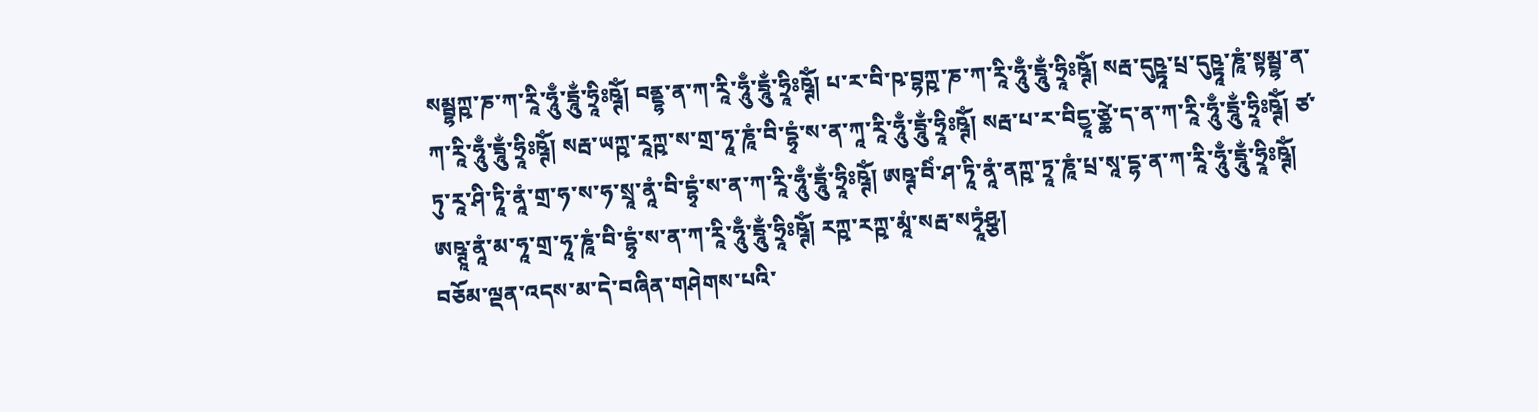སམྦྷཀྵ་ཎ་ཀ་རཱི་ཧཱུྃ་དྲཱུྂ་ཧྲཱིཿཥྚོཾ། བནྡྷ་ན་ཀ་རཱི་ཧཱུྃ་དྲཱུྂ་ཧྲཱིཿཥྚོཾ། པ་ར་བི་ཥ་བྷཀྵ་ཎ་ཀ་རཱི་ཧཱུྃ་དྲཱུྂ་ཧྲཱིཿཥྚོཾ། སརྦ་དུཥྟཱ་པྲ་དུཥྟཱ་ཎཱཾ་སྟམྦྷ་ན་ཀ་རཱི་ཧཱུྃ་དྲཱུྂ་ཧྲཱིཿཥྚོཾ། སརྦ་ཡཀྵ་རཱཀྵ་ས་གྲ་ཧཱ་ཎཱཾ་བི་དྷྭཾ་ས་ན་ཀཱ་རཱི་ཧཱུྃ་དྲཱུྂ་ཧྲཱིཿཥྚོཾ། སརྦ་པ་ར་བིདྱཱ་ཙྪེ་ད་ན་ཀ་རཱི་ཧཱུྃ་དྲཱུྂ་ཧྲཱིཿཥྚོཾ། ཙ་ཏུ་རཱ་ཤི་ཏཱི་ནཱཾ་གྲ་ཧ་ས་ཧ་སྲཱ་ནཱཾ་བི་དྷྭཾ་ས་ན་ཀ་རཱི་ཧཱུྃ་དྲཱུྂ་ཧྲཱིཿཥྚོཾ། ཨཥྚ་བིཾ་ཤ་ཏཱི་ནཱཾ་ནཀྵ་ཏྲཱ་ཎཱཾ་པྲ་སཱ་དྷ་ན་ཀ་རཱི་ཧཱུྃ་དྲཱུྂ་ཧྲཱིཿཥྚོཾ། ཨཥྚཱ་ནཱཾ་མ་ཧཱ་གྲ་ཧཱ་ཎཱཾ་བི་དྷྭཾ་ས་ན་ཀ་རཱི་ཧཱུྃ་དྲཱུྂ་ཧྲཱིཿཥྚོཾ། རཀྵ་རཀྵ་མཱཾ་སརྦ་སཏྭཱཾཤྩ།
བཅོམ་ལྡན་འདས་མ་དེ་བཞིན་གཤེགས་པའི་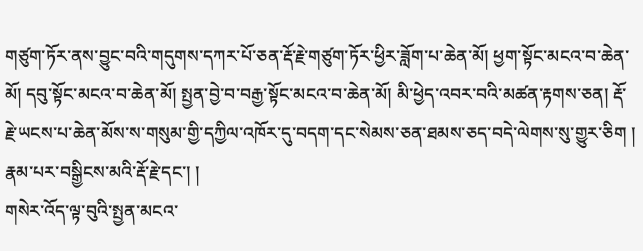གཙུག་ཏོར་ནས་བྱུང་བའི་གདུགས་དཀར་པོ་ཅན་རྡོ་རྗེ་གཙུག་ཏོར་ཕྱིར་ཟློག་པ་ཆེན་མོ། ཕྱག་སྟོང་མངའ་བ་ཆེན་མོ། དབུ་སྟོང་མངའ་བ་ཆེན་མོ། སྤྱན་བྱེ་བ་བརྒྱ་སྟོང་མངའ་བ་ཆེན་མོ། མི་ཕྱེད་འབར་བའི་མཚན་རྟགས་ཅན། རྡོ་རྗེ་ཡངས་པ་ཆེན་མོས་ས་གསུམ་གྱི་དཀྱིལ་འཁོར་དུ་བདག་དང་སེམས་ཅན་ཐམས་ཅད་བདེ་ལེགས་སུ་གྱུར་ཅིག །
རྣམ་པར་བསྒྱིངས་མའི་རྡོ་རྗེ་དང་། །
གསེར་འོད་ལྟ་བུའི་སྤྱན་མངའ་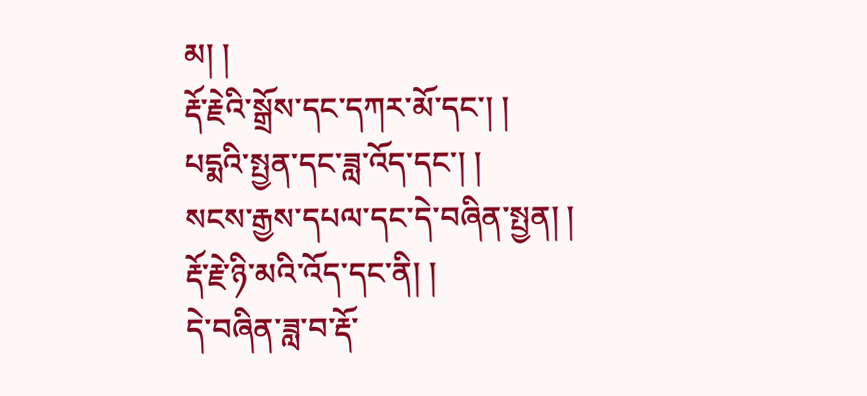མ། །
རྡོ་རྗེའི་སྒྲོས་དང་དཀར་མོ་དང་། །
པདྨའི་སྤྱན་དང་ཟླ་འོད་དང་། །
སངས་རྒྱས་དཔལ་དང་དེ་བཞིན་སྤྱན། །
རྡོ་རྗེ་ཉི་མའི་འོད་དང་ནི། །
དེ་བཞིན་ཟླ་བ་རྡོ་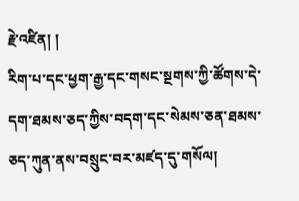རྗེ་འཛིན། །
རིག་པ་དང་ཕྱག་རྒྱ་དང་གསང་སྔགས་ཀྱི་ཚོགས་དེ་དག་ཐམས་ཅད་ཀྱིས་བདག་དང་སེམས་ཅན་ཐམས་ཅད་ཀུན་ནས་བསྲུང་བར་མཛད་དུ་གསོལ།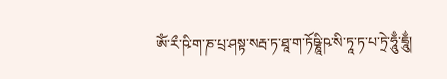ཨོཾ་རྀ་ཥི་ག་ཎ་པྲ་ཤསྟ་སརྦ་ཏ་ཐཱ་ག་ཏོཥྞཱི་ཥ་སི་ཏཱ་ཏ་པ་ཏྲེ་ཧཱུྃ་དྲཱུྂ།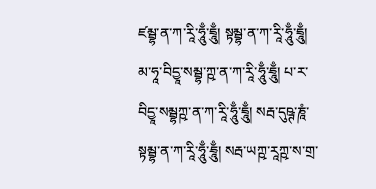ཛམྦྷ་ན་ཀ་རཱི་ཧཱུྃ་དྲཱུྃ། སྟམྦྷ་ན་ཀ་རཱི་ཧཱུྃ་དྲཱུྃ། མ་ཧཱ་བིདྱཱ་སམྦྷ་ཀྵ་ན་ཀ་རཱི་ཧཱུྃ་དྲཱུྃ། པ་ར་བིདྱཱ་སམྦྷཀྵ་ན་ཀ་རཱི་ཧཱུྃ་དྲཱུྃ། སརྦ་དུཥྚ་ཎཱཾ་སྟམྦྷ་ན་ཀ་རཱི་ཧཱུྃ་དྲཱུྃ། སརྦ་ཡཀྵ་རཱཀྵ་ས་གྲ་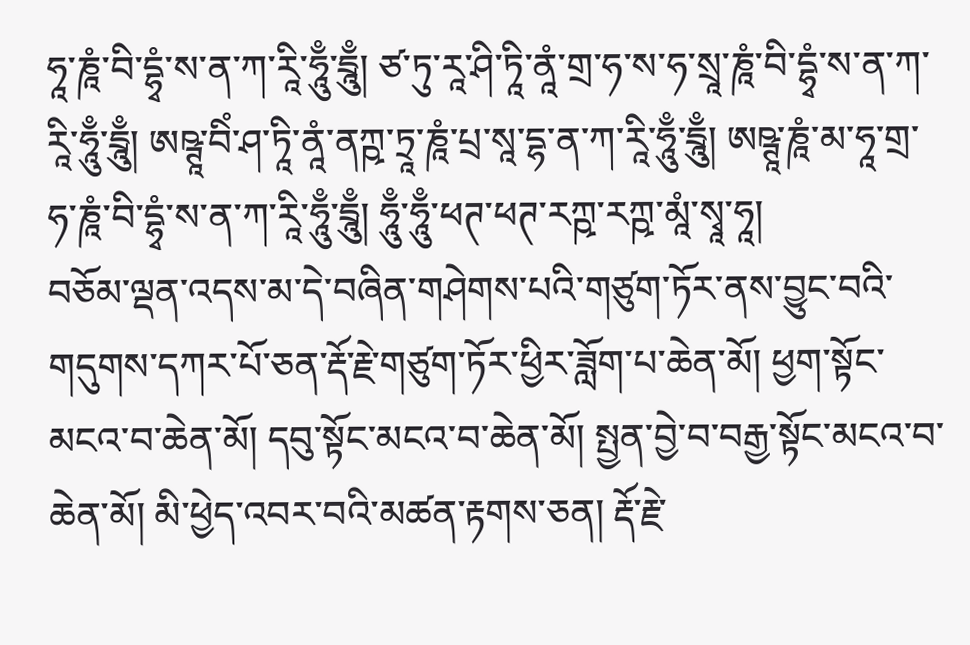ཧཱ་ཎཱཾ་བི་དྷྭཾ་ས་ན་ཀ་རཱི་ཧཱུྃ་དྲཱུྃ། ཙ་ཏུ་རཱ་ཤི་ཏཱི་ནཱཾ་གྲ་ཧ་ས་ཧ་སྲཱ་ཎཱཾ་བི་དྷྭཾ་ས་ན་ཀ་རཱི་ཧཱུྃ་དྲཱུྃ། ཨཥྚཱ་བིཾ་ཤ་ཏཱི་ནཱཾ་ནཀྵ་ཏྲཱ་ཎཱཾ་པྲ་སཱ་དྷ་ན་ཀ་རཱི་ཧཱུྃ་དྲཱུྃ། ཨཥྚཱ་ཎཱཾ་མ་ཧཱ་གྲ་ཧ་ཎཱཾ་བི་དྷྭཾ་ས་ན་ཀ་རཱི་ཧཱུྃ་དྲཱུྃ། ཧཱུྃ་ཧཱུྃ་ཕཊ་ཕཊ་རཀྵ་རཀྵ་མཱཾ་སྭཱ་ཧཱ།
བཅོམ་ལྡན་འདས་མ་དེ་བཞིན་གཤེགས་པའི་གཙུག་ཏོར་ནས་བྱུང་བའི་གདུགས་དཀར་པོ་ཅན་རྡོ་རྗེ་གཙུག་ཏོར་ཕྱིར་ཟློག་པ་ཆེན་མོ། ཕྱག་སྟོང་མངའ་བ་ཆེན་མོ། དབུ་སྟོང་མངའ་བ་ཆེན་མོ། སྤྱན་བྱེ་བ་བརྒྱ་སྟོང་མངའ་བ་ཆེན་མོ། མི་ཕྱེད་འབར་བའི་མཚན་རྟགས་ཅན། རྡོ་རྗེ་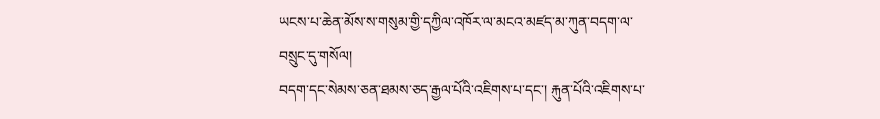ཡངས་པ་ཆེན་མོས་ས་གསུམ་གྱི་དཀྱིལ་འཁོར་ལ་མངའ་མཛད་མ་ཀུན་བདག་ལ་བསྲུང་དུ་གསོལ།
བདག་དང་སེམས་ཅན་ཐམས་ཅད་རྒྱལ་པོའི་འཇིགས་པ་དང་། རྐུན་པོའི་འཇིགས་པ་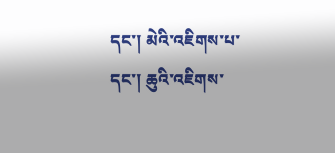དང་། མེའི་འཇིགས་པ་དང་། ཆུའི་འཇིགས་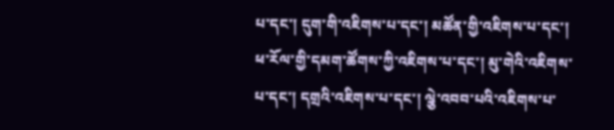པ་དང་། དུག་གི་འཇིགས་པ་དང་། མཚོན་གྱི་འཇིགས་པ་དང་། ཕ་རོལ་གྱི་དམག་ཚོགས་ཀྱི་འཇིགས་པ་དང་། མུ་གེའི་འཇིགས་པ་དང་། དགྲའི་འཇིགས་པ་དང་། ལྕེ་འབབ་པའི་འཇིགས་པ་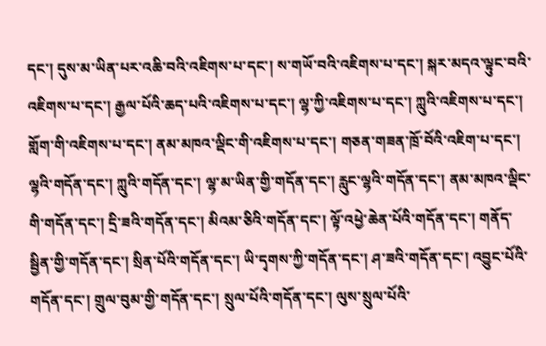དང་། དུས་མ་ཡིན་པར་འཆི་བའི་འཇིགས་པ་དང་། ས་གཡོ་བའི་འཇིགས་པ་དང་། སྐར་མདའ་ལྟུང་བའི་འཇིགས་པ་དང་། རྒྱལ་པོའི་ཆད་པའི་འཇིགས་པ་དང་། ལྷ་ཀྱི་འཇིགས་པ་དང་། ཀླུའི་འཇིགས་པ་དང་། གློག་གི་འཇིགས་པ་དང་། ནམ་མཁའ་ལྡིང་གི་འཇིགས་པ་དང་། གཅན་གཟན་ཁྲོ་བོའི་འཇིག་པ་དང་།
ལྷའི་གདོན་དང་། ཀླུའི་གདོན་དང་། ལྷ་མ་ཡིན་གྱི་གདོན་དང་། རླུང་ལྷའི་གདོན་དང་། ནམ་མཁའ་ལྡིང་གི་གདོན་དང་། དྲི་ཟའི་གདོན་དང་། མིའམ་ཅིའི་གདོན་དང་། ལྟོ་འཕྱེ་ཆེན་པོའི་གདོན་དང་། གནོད་སྦྱིན་གྱི་གདོན་དང་། སྲིན་པོའི་གདོན་དང་། ཡི་དྭགས་ཀྱི་གདོན་དང་། ཤ་ཟའི་གདོན་དང་། འབྱུང་པོའི་གདོན་དང་། གྲུལ་བུམ་གྱི་གདོན་དང་། སྲུལ་པོའི་གདོན་དང་། ལུས་སྲུལ་པོའི་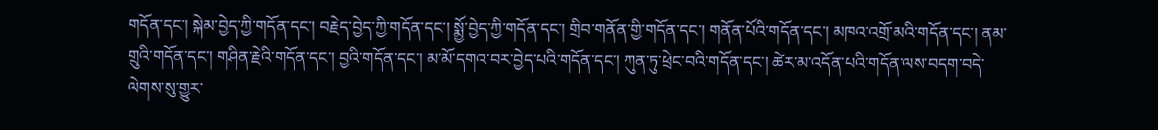གདོན་དང་། སྐེམ་བྱེད་ཀྱི་གདོན་དང་། བརྗེད་བྱེད་ཀྱི་གདོན་དང་། སྨྱོ་བྱེད་ཀྱི་གདོན་དང་། གྲིབ་གནོན་གྱི་གདོན་དང་། གནོན་པོའི་གདོན་དང་། མཁའ་འགྲོ་མའི་གདོན་དང་། ནམ་གྲུའི་གདོན་དང་། གཤིན་རྗེའི་གདོན་དང་། བྱའི་གདོན་དང་། མ་མོ་དགའ་བར་བྱེད་པའི་གདོན་དང་། ཀུན་ཏུ་ཕྲེང་བའི་གདོན་དང་། ཚེར་མ་འདོན་པའི་གདོན་ལས་བདག་བདེ་ལེགས་སུ་གྱུར་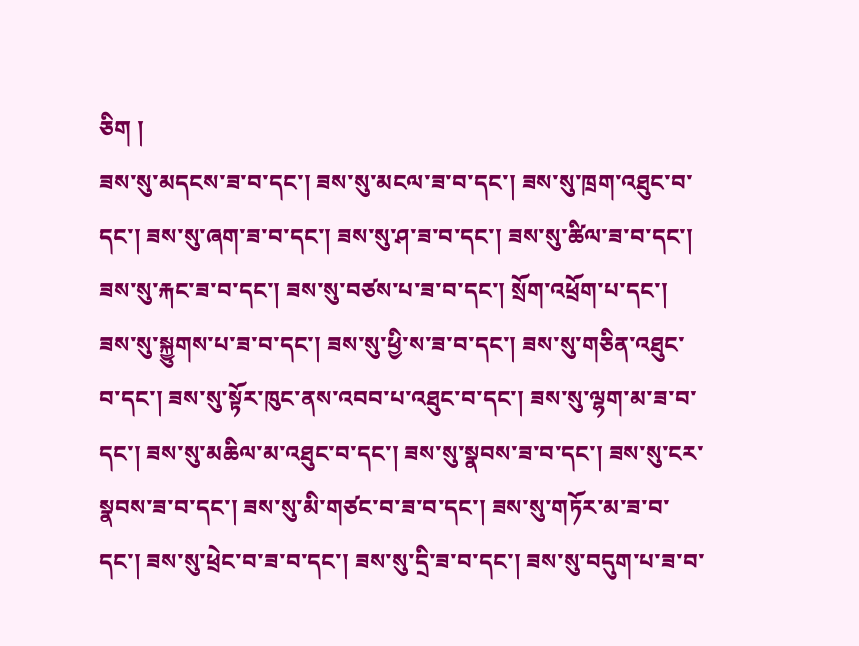ཅིག །
ཟས་སུ་མདངས་ཟ་བ་དང་། ཟས་སུ་མངལ་ཟ་བ་དང་། ཟས་སུ་ཁྲག་འཐུང་བ་དང་། ཟས་སུ་ཞག་ཟ་བ་དང་། ཟས་སུ་ཤ་ཟ་བ་དང་། ཟས་སུ་ཚིལ་ཟ་བ་དང་། ཟས་སུ་རྐང་ཟ་བ་དང་། ཟས་སུ་བཙས་པ་ཟ་བ་དང་། སྲོག་འཕྲོག་པ་དང་། ཟས་སུ་སྐྱུགས་པ་ཟ་བ་དང་། ཟས་སུ་ཕྱི་ས་ཟ་བ་དང་། ཟས་སུ་གཅིན་འཐུང་བ་དང་། ཟས་སུ་སྟོར་ཁུང་ནས་འབབ་པ་འཐུང་བ་དང་། ཟས་སུ་ལྷག་མ་ཟ་བ་དང་། ཟས་སུ་མཆིལ་མ་འཐུང་བ་དང་། ཟས་སུ་སྣབས་ཟ་བ་དང་། ཟས་སུ་ངར་སྣབས་ཟ་བ་དང་། ཟས་སུ་མི་གཙང་བ་ཟ་བ་དང་། ཟས་སུ་གཏོར་མ་ཟ་བ་དང་། ཟས་སུ་ཕྲེང་བ་ཟ་བ་དང་། ཟས་སུ་དྲི་ཟ་བ་དང་། ཟས་སུ་བདུག་པ་ཟ་བ་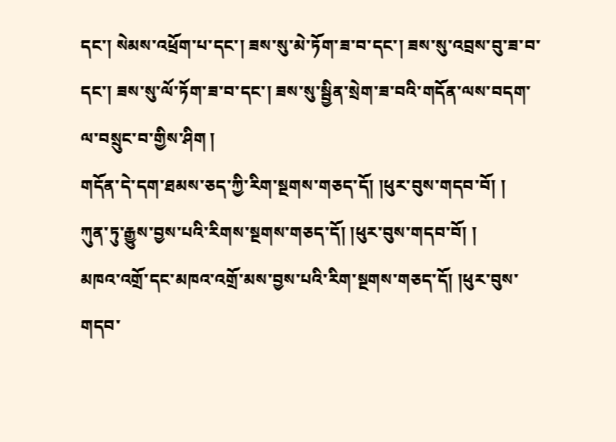དང་། སེམས་འཕྲོག་པ་དང་། ཟས་སུ་མེ་ཏོག་ཟ་བ་དང་། ཟས་སུ་འབྲས་བུ་ཟ་བ་དང་། ཟས་སུ་ལོ་ཏོག་ཟ་བ་དང་། ཟས་སུ་སྦྱིན་སྲེག་ཟ་བའི་གདོན་ལས་བདག་ལ་བསྲུང་བ་གྱིས་ཤིག །
གདོན་དེ་དག་ཐམས་ཅད་ཀྱི་རིག་སྔགས་གཅད་དོ། །ཕུར་བུས་གདབ་བོ། །
ཀུན་ཏུ་རྒྱུས་བྱས་པའི་རིགས་སྔགས་གཅད་དོ། །ཕུར་བུས་གདབ་བོ། །
མཁའ་འགྲོ་དང་མཁའ་འགྲོ་མས་བྱས་པའི་རིག་སྔགས་གཅད་དོ། །ཕུར་བུས་གདབ་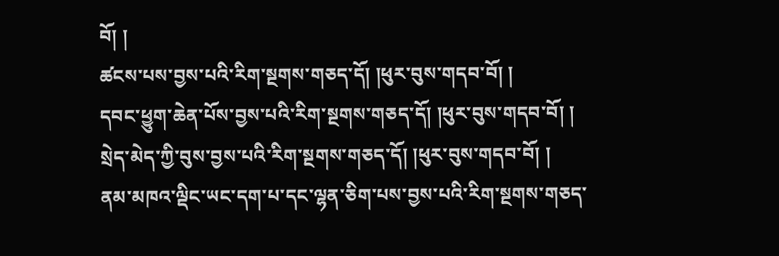བོ། །
ཚངས་པས་བྱས་པའི་རིག་སྔགས་གཅད་དོ། །ཕུར་བུས་གདབ་བོ། །
དབང་ཕྱུག་ཆེན་པོས་བྱས་པའི་རིག་སྔགས་གཅད་དོ། །ཕུར་བུས་གདབ་བོ། །
སྲེད་མེད་ཀྱི་བུས་བྱས་པའི་རིག་སྔགས་གཅད་དོ། །ཕུར་བུས་གདབ་བོ། །
ནམ་མཁའ་ལྡིང་ཡང་དག་པ་དང་ལྷན་ཅིག་པས་བྱས་པའི་རིག་སྔགས་གཅད་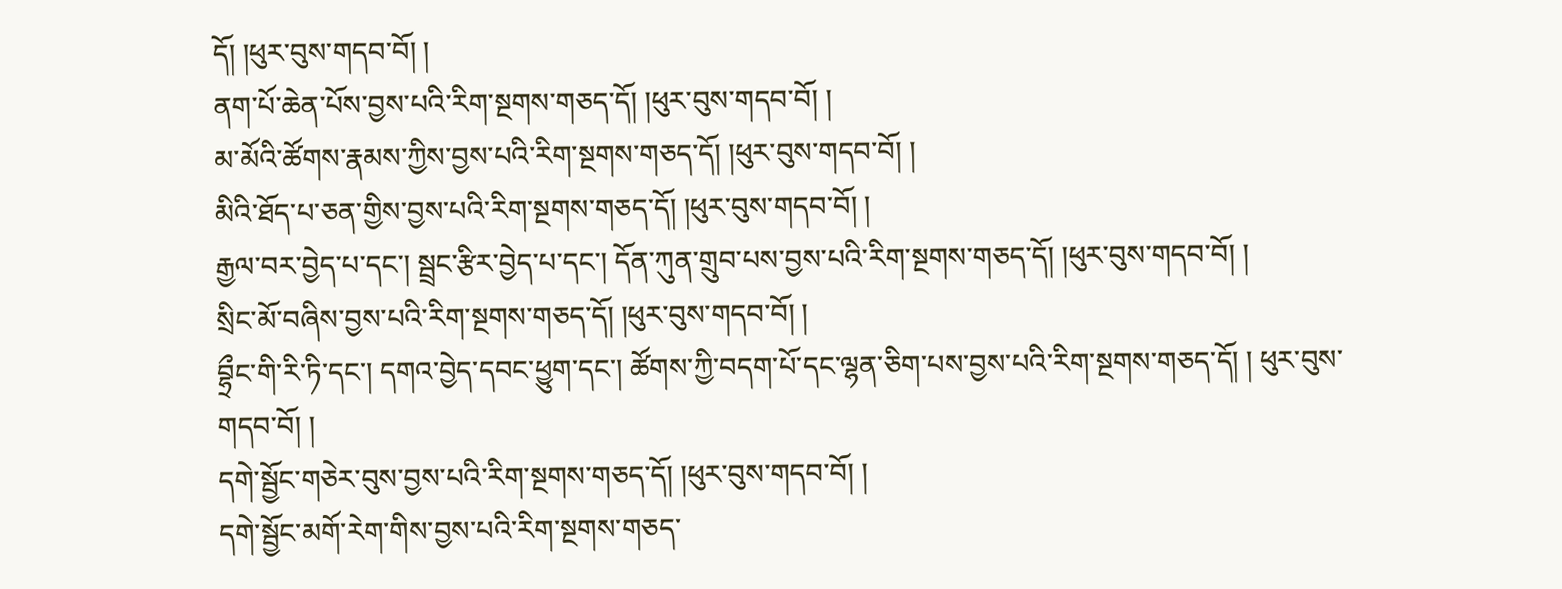དོ། །ཕུར་བུས་གདབ་བོ། །
ནག་པོ་ཆེན་པོས་བྱས་པའི་རིག་སྔགས་གཅད་དོ། །ཕུར་བུས་གདབ་བོ། །
མ་མོའི་ཚོགས་རྣམས་ཀྱིས་བྱས་པའི་རིག་སྔགས་གཅད་དོ། །ཕུར་བུས་གདབ་བོ། །
མིའི་ཐོད་པ་ཅན་གྱིས་བྱས་པའི་རིག་སྔགས་གཅད་དོ། །ཕུར་བུས་གདབ་བོ། །
རྒྱལ་བར་བྱེད་པ་དང་། སྦྲང་རྩིར་བྱེད་པ་དང་། དོན་ཀུན་གྲུབ་པས་བྱས་པའི་རིག་སྔགས་གཅད་དོ། །ཕུར་བུས་གདབ་བོ། །
སྲིང་མོ་བཞིས་བྱས་པའི་རིག་སྔགས་གཅད་དོ། །ཕུར་བུས་གདབ་བོ། །
བྷྲྀང་གི་རི་ཏི་དང་། དགའ་བྱེད་དབང་ཕྱུག་དང་། ཚོགས་ཀྱི་བདག་པོ་དང་ལྷན་ཅིག་པས་བྱས་པའི་རིག་སྔགས་གཅད་དོ། ། ཕུར་བུས་གདབ་བོ། །
དགེ་སྦྱོང་གཅེར་བུས་བྱས་པའི་རིག་སྔགས་གཅད་དོ། །ཕུར་བུས་གདབ་བོ། །
དགེ་སྦྱོང་མགོ་རེག་གིས་བྱས་པའི་རིག་སྔགས་གཅད་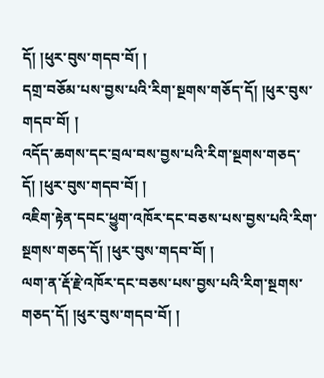དོ། །ཕུར་བུས་གདབ་བོ། །
དགྲ་བཅོམ་པས་བྱས་པའི་རིག་སྔགས་གཅོད་དོ། །ཕུར་བུས་གདབ་བོ། །
འདོད་ཆགས་དང་བྲལ་བས་བྱས་པའི་རིག་སྔགས་གཅད་དོ། །ཕུར་བུས་གདབ་བོ། །
འཇིག་རྟེན་དབང་ཕྱུག་འཁོར་དང་བཅས་པས་བྱས་པའི་རིག་སྔགས་གཅད་དོ། །ཕུར་བུས་གདབ་བོ། །
ལག་ན་རྡོ་རྗེ་འཁོར་དང་བཅས་པས་བྱས་པའི་རིག་སྔགས་གཅད་དོ། །ཕུར་བུས་གདབ་བོ། །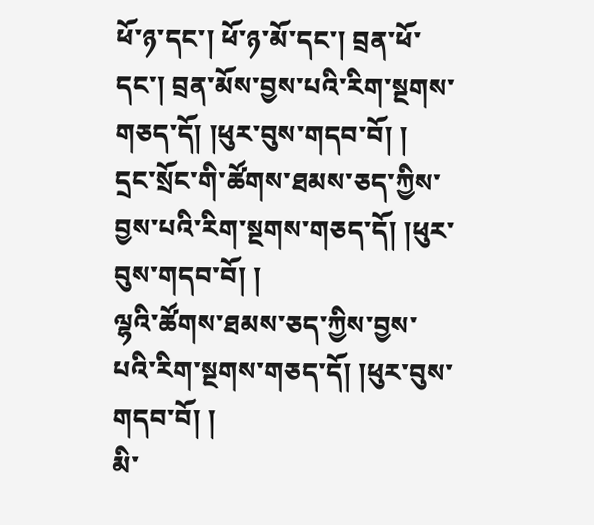ཕོ་ཉ་དང་། ཕོ་ཉ་མོ་དང་། བྲན་ཕོ་དང་། བྲན་མོས་བྱས་པའི་རིག་སྔགས་གཅད་དོ། །ཕུར་བུས་གདབ་བོ། །
དྲང་སྲོང་གི་ཚོགས་ཐམས་ཅད་ཀྱིས་བྱས་པའི་རིག་སྔགས་གཅད་དོ། །ཕུར་བུས་གདབ་བོ། །
ལྷའི་ཚོགས་ཐམས་ཅད་ཀྱིས་བྱས་པའི་རིག་སྔགས་གཅད་དོ། །ཕུར་བུས་གདབ་བོ། །
མི་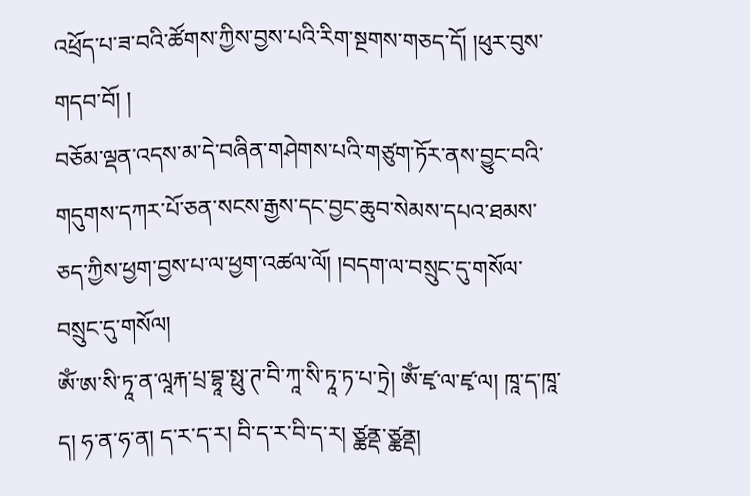འཕྲོད་པ་ཟ་བའི་ཚོགས་ཀྱིས་བྱས་པའི་རིག་སྔགས་གཅད་དོ། །ཕུར་བུས་གདབ་བོ། །
བཅོམ་ལྡན་འདས་མ་དེ་བཞིན་གཤེགས་པའི་གཙུག་ཏོར་ནས་བྱུང་བའི་གདུགས་དཀར་པོ་ཅན་སངས་རྒྱས་དང་བྱང་ཆུབ་སེམས་དཔའ་ཐམས་ཅད་ཀྱིས་ཕྱག་བྱས་པ་ལ་ཕྱག་འཚལ་ལོ། །བདག་ལ་བསྲུང་དུ་གསོལ་བསྲུང་དུ་གསོལ།
ཨོཾ་ཨ་སི་ཏཱ་ན་ལཱརྐ་པྲ་བྷཱ་སྥུ་ཊ་བི་ཀཱ་སི་ཏཱ་ཏ་པ་ཏྲེ། ཨོཾ་ཛྭ་ལ་ཛྭ་ལ། ཁཱ་ད་ཁཱ་ད། ཧ་ན་ཧ་ན། ད་ར་ད་ར། བི་ད་ར་བི་ད་ར། ཙྪནྡ་ཙྪནྡ།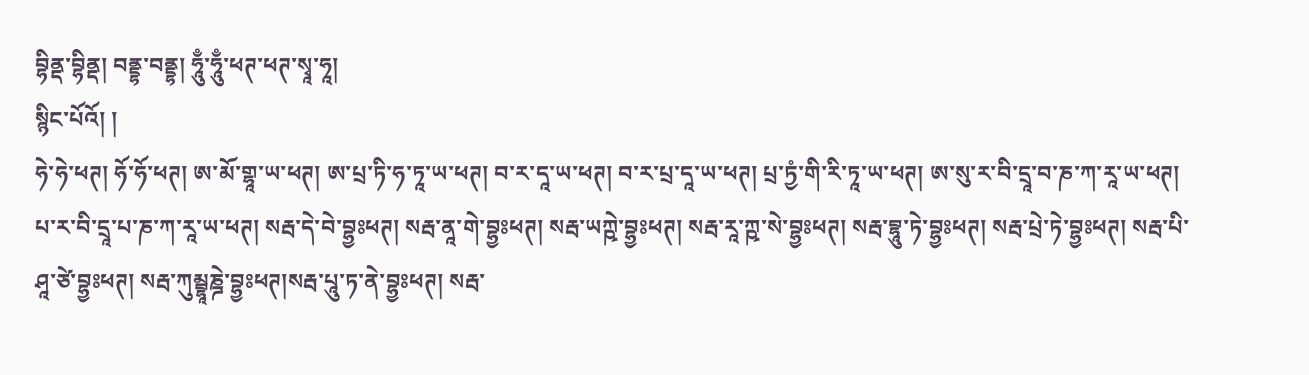བྷིནྡ་བྷིནྡ། བནྡྷ་བནྡྷ། ཧཱུྃ་ཧཱུྃ་ཕཊ་ཕཊ་སྭཱ་ཧཱ།
སྙིང་པོའོ། །
ཧེ་ཧེ་ཕཊ། ཧོ་ཧོ་ཕཊ། ཨ་མོ་གྷཱ་ཡ་ཕཊ། ཨ་པྲ་ཏི་ཧ་ཏཱ་ཡ་ཕཊ། བ་ར་དཱ་ཡ་ཕཊ། བ་ར་པྲ་དཱ་ཡ་ཕཊ། པྲ་ཏྱཾ་གི་རི་ཏཱ་ཡ་ཕཊ། ཨ་སུ་ར་བི་དྲཱ་བ་ཎ་ཀ་རཱ་ཡ་ཕཊ། པ་ར་བི་དྲཱ་པ་ཎ་ཀ་རཱ་ཡ་ཕཊ། སརྦ་དེ་བེ་བྷྱཿཕཊ། སརྦ་ནཱ་གེ་བྷྱཿཕཊ། སརྦ་ཡཀྵེ་བྷྱཿཕཊ། སརྦ་རཱ་ཀྵ་སེ་བྷྱཿཕཊ། སརྦ་བྷཱུ་ཏེ་བྷྱཿཕཊ། སརྦ་པྲེ་ཏེ་བྷྱཿཕཊ། སརྦ་པི་ཤཱ་ཙེ་བྷྱཿཕཊ། སརྦ་ཀུམྦྷཱཎྜེ་བྷྱཿཕཊ།སརྦ་པཱུ་ཏ་ནེ་བྷྱཿཕཊ། སརྦ་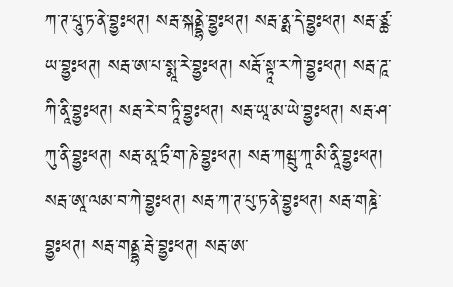ཀ་ཊ་པཱུ་ཏ་ནེ་བྷྱཿཕཊ། སརྦ་སྐནྡྷེ་བྷྱཿཕཊ། སརྦ་ནྨ་དེ་བྷྱཿཕཊ། སརྦ་ཙྪ་ཡ་བྷྱཿཕཊ། སརྦ་ཨ་པ་སྨཱ་རེ་བྷྱཿཕཊ། སརྦོ་སྟཱ་ར་ཀེ་བྷྱཿཕཊ། སརྦ་ཌཱ་ཀི་ནཱི་བྷྱཿཕཊ། སརྦ་རེ་བ་ཏཱི་བྷྱཿཕཊ། སརྦ་ཡཱ་མ་ཡེ་བྷྱཿཕཊ། སརྦ་ཤ་ཀུ་ནི་བྷྱཿཕཊ། སརྦ་མཱ་ཏྲྀ་ག་ཎེ་བྷྱཿཕཊ། སརྦ་ཀམྦུ་ཀཱ་མི་ནཱི་བྷྱཿཕཊ། སརྦ་ཨཱ་ལམ་བ་ཀེ་བྷྱཿཕཊ། སརྦ་ཀ་ཊ་པུ་ཏ་ནེ་བྷྱཿཕཊ། སརྦ་གཎྜེ་བྷྱཿཕཊ། སརྦ་གནྡྷ་རྦེ་བྷྱཿཕཊ། སརྦ་ཨ་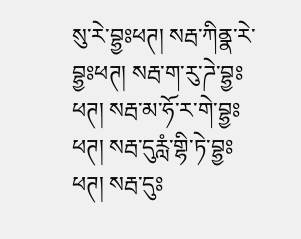སུ་རེ་བྷྱཿཕཊ། སརྦ་ཀིནྣ་རེ་བྷྱཿཕཊ། སརྦ་ག་རུ་ཌེ་བྷྱཿཕཊ། སརྦ་མ་ཧོ་ར་གེ་བྷྱཿཕཊ། སརྦ་དུརླཾ་གྷི་ཏེ་བྷྱཿཕཊ། སརྦ་དུཿ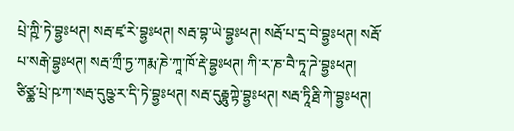པྲེ་ཀྵི་ཏེ་བྷྱཿཕཊ། སརྦ་ཛྭ་རེ་བྷྱཿཕཊ། སརྦ་བྷ་ཡེ་བྷྱཿཕཊ། སརྦོ་པ་དྲ་བེ་བྷྱཿཕཊ། སརྦོ་པ་སརྒེ་བྷྱཿཕཊ། སརྦ་ཀྲྀ་ཏྱ་ཀརྨ་ཎེ་ཀཱ་ཁོ་རྡེ་བྷྱཿཕཊ། ཀི་ར་ཎ་བཻ་ཏཱ་ཌེ་བྷྱཿཕཊ། ཙིཙྪ་པྲེ་ཥ་ཀ་སརྦ་དུཥྩ་ར་དི་ཏེ་བྷྱཿཕཊ། སརྦ་དུརྦྷུཀྟེ་བྷྱཿཕཊ། སརྦ་ཏཱིརྠི་ཀེ་བྷྱཿཕཊ།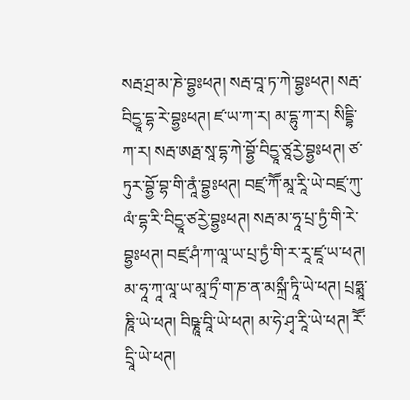སརྦ་ཤྲ་མ་ཎེ་བྷྱཿཕཊ། སརྦ་བཱ་ཏ་ཀེ་བྷྱཿཕཊ། སརྦ་བིདྱཱ་དྷ་རེ་བྷྱཿཕཊ། ཛ་ཡ་ཀ་ར། མ་དྷུ་ཀ་ར། སིདྡྷི་ཀ་ར། སརྦ་ཨརྠ་སཱ་དྷ་ཀེ་བྷྱོ་བིདྱཱ་ཙཱརྱེ་བྷྱཿཕཊ། ཙ་ཏུར་བྷྱོ་བྷ་གི་ནཱཾ་བྷྱཿཕཊ། བཛྲ་ཀཽ་མཱ་རཱི་ཡེ་བཛྲ་ཀུ་ལཾ་དྷ་རི་བིདྱཱ་ཙརྱེ་བྷྱཿཕཊ། སརྦ་མ་ཧཱ་པྲ་ཏྱཾ་གི་རེ་བྷྱཿཕཊ། བཛྲ་ཤཾ་ཀ་ལཱ་ཡ་པྲ་ཏྱཾ་གི་ར་རཱ་ཛཱ་ཡ་ཕཊ། མ་ཧཱ་ཀཱ་ལཱ་ཡ་མཱ་ཏྲྀ་ག་ཎ་ན་མསྐྲྀ་ཏཱི་ཡེ་ཕཊ། པྲཧྨཱ་ཎཱི་ཡེ་ཕཊ། བིཥྞཱ་བཱི་ཡེ་ཕཊ། མ་ཧེ་ཤྭ་རཱི་ཡེ་ཕཊ། རཽ་དྲཱི་ཡེ་ཕཊ།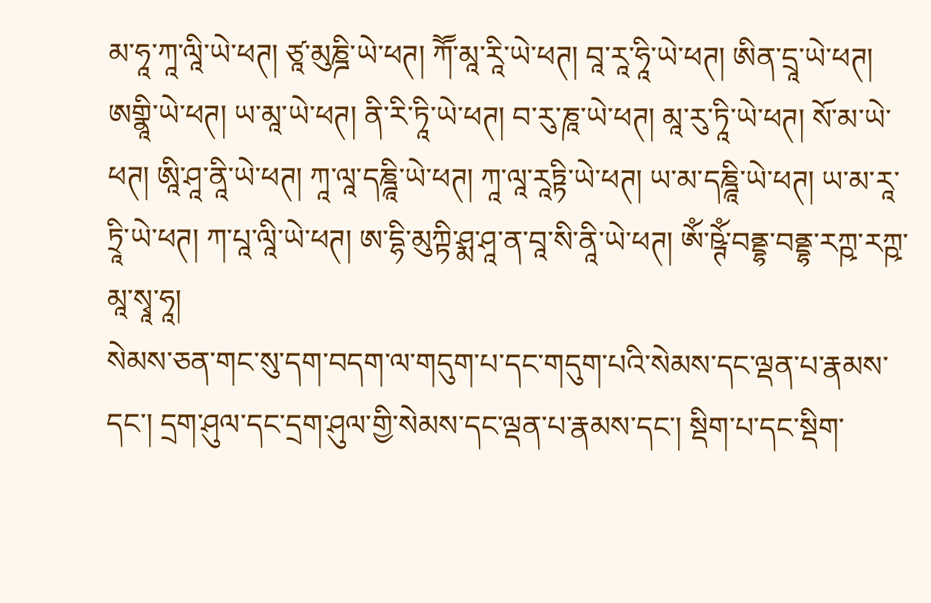མ་ཧཱ་ཀཱ་ལཱི་ཡེ་ཕཊ། ཙཱ་མུཎྜི་ཡེ་ཕཊ། ཀཽ་མཱ་རཱི་ཡེ་ཕཊ། བཱ་རཱ་ཧཱི་ཡེ་ཕཊ། ཨིན་དྲཱ་ཡེ་ཕཊ། ཨགྣཱི་ཡེ་ཕཊ། ཡ་མཱ་ཡེ་ཕཊ། ནི་རི་ཏཱི་ཡེ་ཕཊ། བ་རུ་ཎཱ་ཡེ་ཕཊ། མཱ་རུ་ཏཱི་ཡེ་ཕཊ། སོ་མ་ཡེ་ཕཊ། ཨཱི་ཤཱ་ནཱི་ཡེ་ཕཊ། ཀཱ་ལཱ་དཎྜཱི་ཡེ་ཕཊ། ཀཱ་ལཱ་རཱཏྟི་ཡེ་ཕཊ། ཡ་མ་དཎྜཱི་ཡེ་ཕཊ། ཡ་མ་རཱ་ཏྲཱི་ཡེ་ཕཊ། ཀ་པཱ་ལཱི་ཡེ་ཕཊ། ཨ་དྷི་མུཀྟི་ཤྨ་ཤཱ་ན་བཱ་སི་ནཱི་ཡེ་ཕཊ། ཨོཾ་ཥྚོཾ་བནྡྷ་བནྡྷ་རཀྵ་རཀྵ་མཱ་སྭཱ་ཧཱ།
སེམས་ཅན་གང་སུ་དག་བདག་ལ་གདུག་པ་དང་གདུག་པའི་སེམས་དང་ལྡན་པ་རྣམས་དང་། དྲག་ཤུལ་དང་དྲག་ཤུལ་གྱི་སེམས་དང་ལྡན་པ་རྣམས་དང་། སྡིག་པ་དང་སྡིག་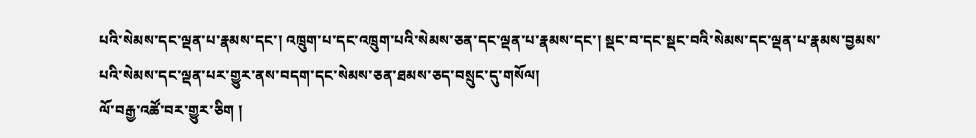པའི་སེམས་དང་ལྡན་པ་རྣམས་དང་། འཁྲུག་པ་དང་འཁྲུག་པའི་སེམས་ཅན་དང་ལྡན་པ་རྣམས་དང་། སྡང་བ་དང་སྡང་བའི་སེམས་དང་ལྡན་པ་རྣམས་བྱམས་པའི་སེམས་དང་ལྡན་པར་གྱུར་ནས་བདག་དང་སེམས་ཅན་ཐམས་ཅད་བསྲུང་དུ་གསོལ།
ལོ་བརྒྱ་འཚོ་བར་གྱུར་ཅིག །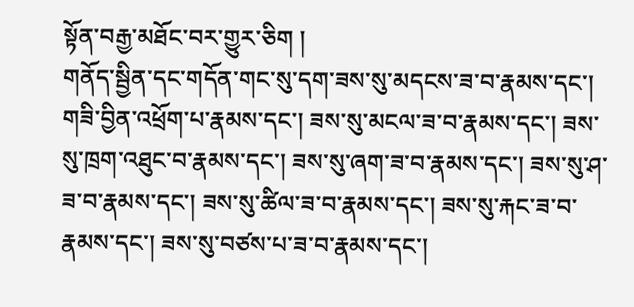སྟོན་བརྒྱ་མཐོང་བར་གྱུར་ཅིག །
གནོད་སྦྱིན་དང་གདོན་གང་སུ་དག་ཟས་སུ་མདངས་ཟ་བ་རྣམས་དང་། གཟི་བྱིན་འཕྲོག་པ་རྣམས་དང་། ཟས་སུ་མངལ་ཟ་བ་རྣམས་དང་། ཟས་སུ་ཁྲག་འཐུང་བ་རྣམས་དང་། ཟས་སུ་ཞག་ཟ་བ་རྣམས་དང་། ཟས་སུ་ཤ་ཟ་བ་རྣམས་དང་། ཟས་སུ་ཚིལ་ཟ་བ་རྣམས་དང་། ཟས་སུ་རྐང་ཟ་བ་རྣམས་དང་། ཟས་སུ་བཙས་པ་ཟ་བ་རྣམས་དང་།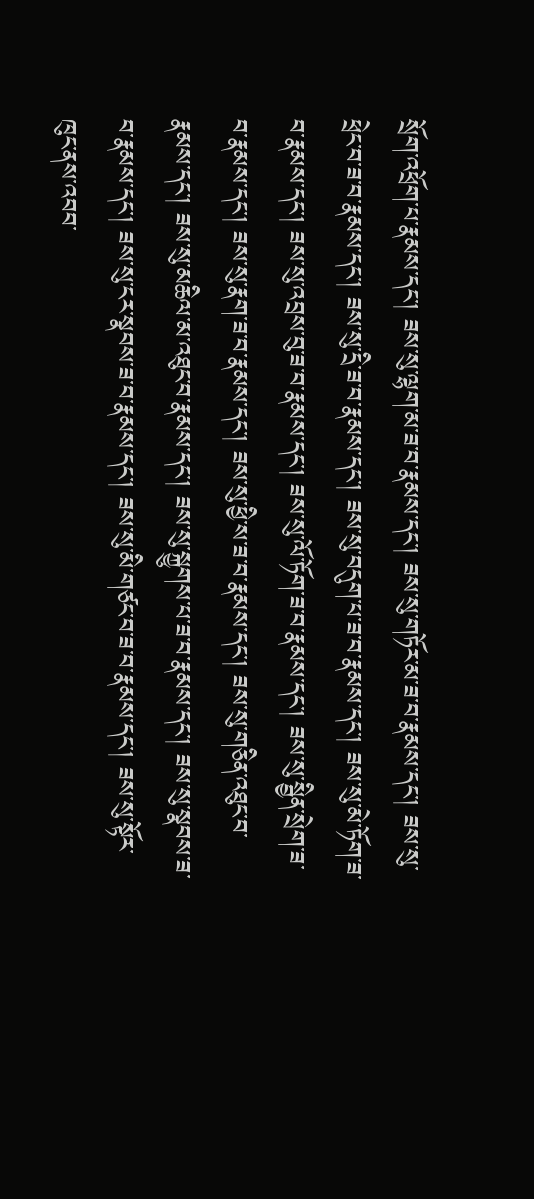སྲོག་འཕྲོག་པ་རྣམས་དང་། ཟས་སུ་ལྷག་མ་ཟ་བ་རྣམས་དང་། ཟས་སུ་གཏོར་མ་ཟ་བ་རྣམས་དང་། ཟས་སུ་ཕྲེང་བ་ཟ་བ་རྣམས་དང་། ཟས་སུ་དྲི་ཟ་བ་རྣམས་དང་། ཟས་སུ་བདུག་པ་ཟ་བ་རྣམས་དང་། ཟས་སུ་མེ་ཏོག་ཟ་བ་རྣམས་དང་། ཟས་སུ་འབྲས་བུ་ཟ་བ་རྣམས་དང་། ཟས་སུ་ལོ་ཏོག་ཟ་བ་རྣམས་དང་། ཟས་སུ་སྦྱིན་སྲེག་ཟ་བ་རྣམས་དང་། ཟས་སུ་རྣག་ཟ་བ་རྣམས་དང་། ཟས་སུ་ཕྱི་ས་ཟ་བ་རྣམས་དང་། ཟས་སུ་གཅིན་འཐུང་བ་རྣམས་དང་། ཟས་སུ་མཆིལ་མ་འཐུང་བ་རྣམས་དང་། ཟས་སུ་སྐྱུགས་པ་ཟ་བ་རྣམས་དང་། ཟས་སུ་སྣབས་ཟ་བ་རྣམས་དང་། ཟས་སུ་ངར་སྣབས་ཟ་བ་རྣམས་དང་། ཟས་སུ་མི་གཙང་བ་ཟ་བ་རྣམས་དང་། ཟས་སུ་སྟོར་ཁུང་ནས་འབབ་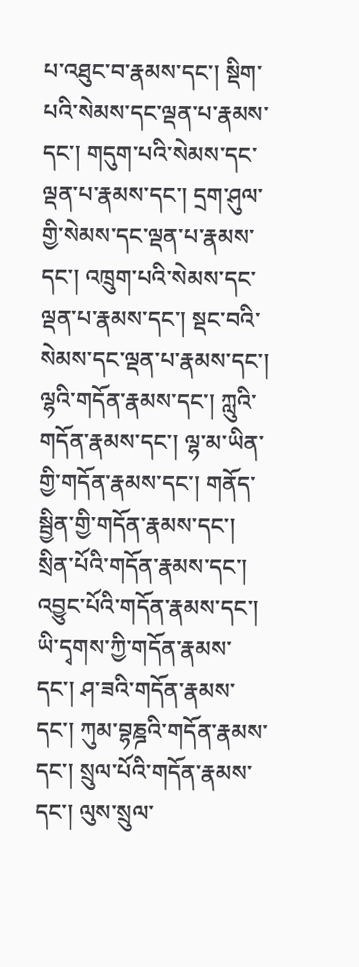པ་འཐུང་བ་རྣམས་དང་། སྡིག་པའི་སེམས་དང་ལྡན་པ་རྣམས་དང་། གདུག་པའི་སེམས་དང་ལྡན་པ་རྣམས་དང་། དྲག་ཤུལ་གྱི་སེམས་དང་ལྡན་པ་རྣམས་དང་། འཁྲུག་པའི་སེམས་དང་ལྡན་པ་རྣམས་དང་། སྡང་བའི་སེམས་དང་ལྡན་པ་རྣམས་དང་། ལྷའི་གདོན་རྣམས་དང་། ཀླུའི་གདོན་རྣམས་དང་། ལྷ་མ་ཡིན་གྱི་གདོན་རྣམས་དང་། གནོད་སྦྱིན་གྱི་གདོན་རྣམས་དང་། སྲིན་པོའི་གདོན་རྣམས་དང་། འབྱུང་པོའི་གདོན་རྣམས་དང་། ཡི་དྭགས་ཀྱི་གདོན་རྣམས་དང་། ཤ་ཟའི་གདོན་རྣམས་དང་། ཀུམ་བྷཎྜའི་གདོན་རྣམས་དང་། སྲུལ་པོའི་གདོན་རྣམས་དང་། ལུས་སྲུལ་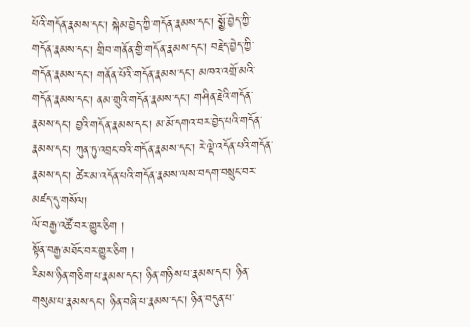པོའི་གདོན་རྣམས་དང་། སྐེམ་བྱེད་ཀྱི་གདོན་རྣམས་དང་། སྨྱོ་བྱེད་ཀྱི་གདོན་རྣམས་དང་། གྲིབ་གནོན་གྱི་གདོན་རྣམས་དང་། བརྗེད་བྱེད་ཀྱི་གདོན་རྣམས་དང་། གནོན་པོའི་གདོན་རྣམས་དང་། མཁའ་འགྲོ་མའི་གདོན་རྣམས་དང་། ནམ་གྲུའི་གདོན་རྣམས་དང་། གཤིན་རྗེའི་གདོན་རྣམས་དང་། བྱའི་གདོན་རྣམས་དང་། མ་མོ་དགའ་བར་བྱེད་པའི་གདོན་རྣམས་དང་། ཀུན་ཏུ་འབྲང་བའི་གདོན་རྣམས་དང་། རེ་ལྡེ་འདོན་པའི་གདོན་རྣམས་དང་། ཚེར་མ་འདོན་པའི་གདོན་རྣམས་ལས་བདག་བསྲུང་བར་མཛད་དུ་གསོལ།
ལོ་བརྒྱ་འཚོ་བར་གྱུར་ཅིག །
སྟོན་བརྒྱ་མཐོང་བར་གྱུར་ཅིག །
རིམས་ཉིན་གཅིག་པ་རྣམས་དང་། ཉིན་གཉིས་པ་རྣམས་དང་། ཉིན་གསུམ་པ་རྣམས་དང་། ཉིན་བཞི་པ་རྣམས་དང་། ཉིན་བདུན་པ་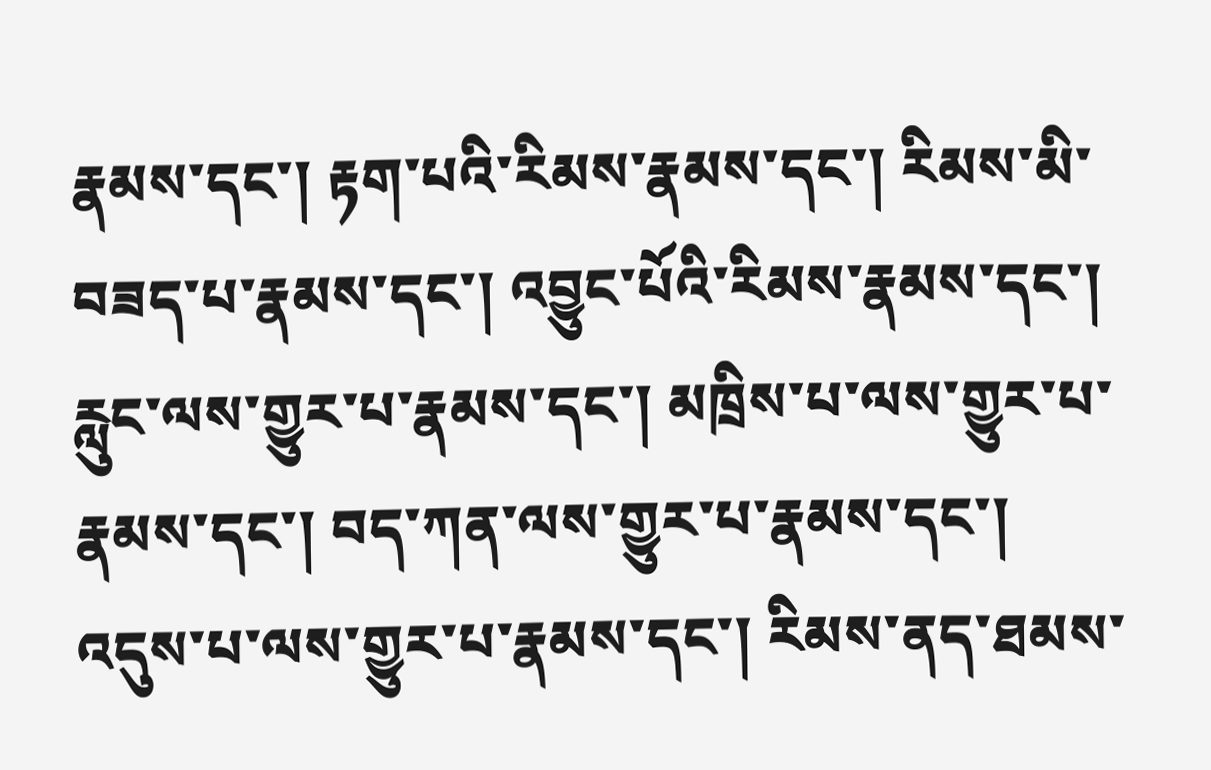རྣམས་དང་། རྟག་པའི་རིམས་རྣམས་དང་། རིམས་མི་བཟད་པ་རྣམས་དང་། འབྱུང་པོའི་རིམས་རྣམས་དང་། རླུང་ལས་གྱུར་པ་རྣམས་དང་། མཁྲིས་པ་ལས་གྱུར་པ་རྣམས་དང་། བད་ཀན་ལས་གྱུར་པ་རྣམས་དང་། འདུས་པ་ལས་གྱུར་པ་རྣམས་དང་། རིམས་ནད་ཐམས་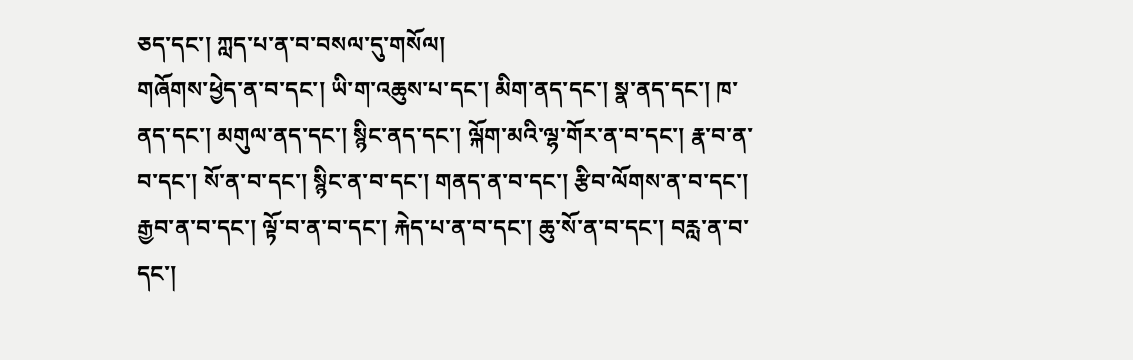ཅད་དང་། ཀླད་པ་ན་བ་བསལ་དུ་གསོལ།
གཞོགས་ཕྱེད་ན་བ་དང་། ཡི་ག་འཆུས་པ་དང་། མིག་ནད་དང་། སྣ་ནད་དང་། ཁ་ནད་དང་། མགུལ་ནད་དང་། སྙིང་ནད་དང་། ལྐོག་མའི་ལྷ་གོར་ན་བ་དང་། རྣ་བ་ན་བ་དང་། སོ་ན་བ་དང་། སྙིང་ན་བ་དང་། གནད་ན་བ་དང་། རྩིབ་ལོགས་ན་བ་དང་། རྒྱབ་ན་བ་དང་། ལྟོ་བ་ན་བ་དང་། རྐེད་པ་ན་བ་དང་། ཆུ་སོ་ན་བ་དང་། བརླ་ན་བ་དང་།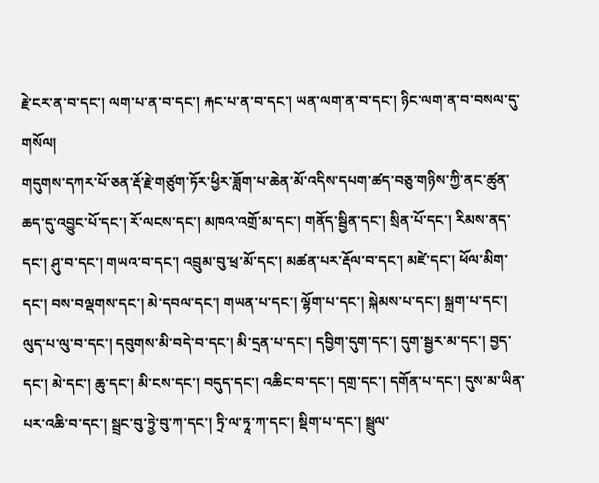རྗེ་ངར་ན་བ་དང་། ལག་པ་ན་བ་དང་། རྐང་པ་ན་བ་དང་། ཡན་ལག་ན་བ་དང་། ཉིང་ལག་ན་བ་བསལ་དུ་གསོལ།
གདུགས་དཀར་པོ་ཅན་རྡོ་རྗེ་གཙུག་ཏོར་ཕྱིར་ཟློག་པ་ཆེན་མོ་འདིས་དཔག་ཚད་བཅུ་གཉིས་ཀྱི་ནང་ཚུན་ཆད་དུ་འབྱུང་པོ་དང་། རོ་ལངས་དང་། མཁའ་འགྲོ་མ་དང་། གནོད་སྦྱིན་དང་། སྲིན་པོ་དང་། རིམས་ནད་དང་། ཤུ་བ་དང་། གཡའ་བ་དང་། འབྲུམ་བུ་ཕྲ་མོ་དང་། མཚན་པར་རྡོལ་བ་དང་། མཛེ་དང་། ཕོལ་མིག་དང་། བས་བལྡགས་དང་། མེ་དབལ་དང་། གཡན་པ་དང་། ལྷོག་པ་དང་། སྐེམས་པ་དང་། སྐྲག་པ་དང་། ལུད་པ་ལུ་བ་དང་། དབུགས་མི་བདེ་བ་དང་། མི་དྲན་པ་དང་། དབྱིག་དུག་དང་། དུག་སྦྱར་མ་དང་། བྱད་དང་། མེ་དང་། ཆུ་དང་། མི་ངས་དང་། བདུད་དང་། འཆིང་བ་དང་། དགྲ་དང་། དགོན་པ་དང་། དུས་མ་ཡིན་པར་འཆི་བ་དང་། སྦྲང་བུ་ཏྲྱེ་བུ་ཀ་དང་། ཏྲི་ལ་ཏཱ་ཀ་དང་། སྡིག་པ་དང་། སྦྲུལ་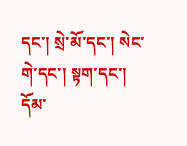དང་། སྲེ་མོ་དང་། སེང་གེ་དང་། སྟག་དང་། དོམ་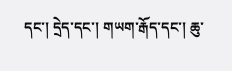དང་། དྲེད་དང་། གཡག་རྒོད་དང་། ཆུ་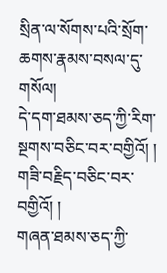སྲིན་ལ་སོགས་པའི་སྲོག་ཆགས་རྣམས་བསལ་དུ་གསོལ།
དེ་དག་ཐམས་ཅད་ཀྱི་རིག་སྔགས་བཅིང་བར་བགྱིའོ། །
གཟི་བརྗིད་བཅིང་བར་བགྱིའོ། །
གཞན་ཐམས་ཅད་ཀྱི་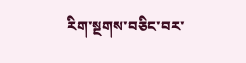རིག་སྔགས་བཅིང་བར་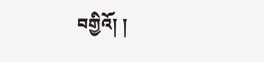བགྱིའོ། །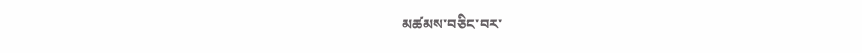མཚམས་བཅིང་བར་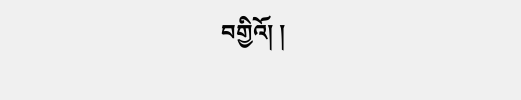བགྱིའོ། །